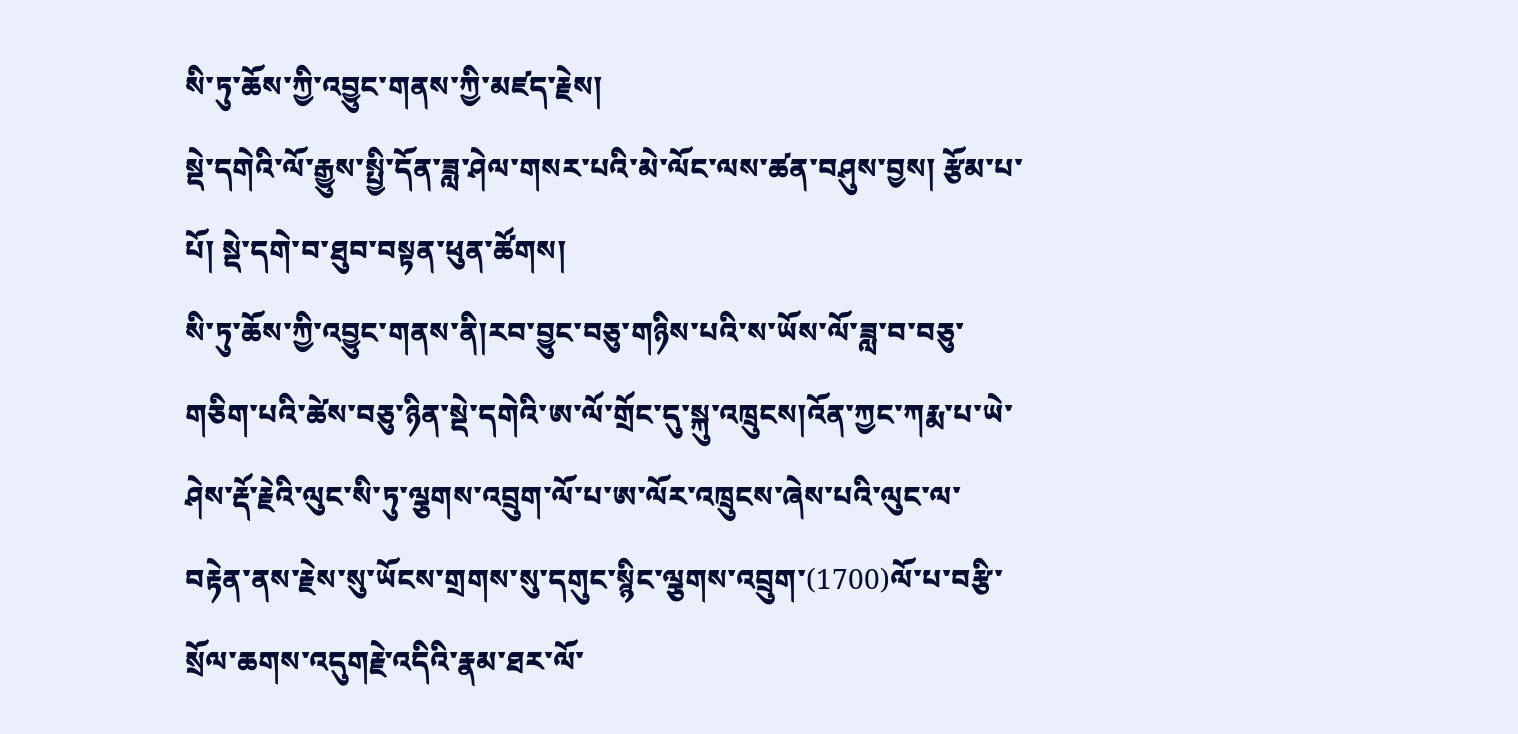སི་ཏུ་ཆོས་ཀྱི་འབྱུང་གནས་ཀྱི་མཛད་རྗེས།
སྡེ་དགེའི་ལོ་རྒྱུས་སྤྱི་དོན་ཟླ་ཤེལ་གསར་པའི་མེ་ལོང་ལས་ཚན་བཤུས་བྱས། རྩོམ་པ་པོ། སྡེ་དགེ་བ་ཐུབ་བསྟན་ཕུན་ཚོགས།
སི་ཏུ་ཆོས་ཀྱི་འབྱུང་གནས་ནི།རབ་བྱུང་བཅུ་གཉིས་པའི་ས་ཡོས་ལོ་ཟླ་བ་བཅུ་གཅིག་པའི་ཚེས་བཅུ་ཉིན་སྡེ་དགེའི་ཨ་ལོ་གྲོང་དུ་སྐུ་འཁྲུངས།འོན་ཀྱང་ཀརྨ་པ་ཡེ་ཤེས་རྡོ་རྗེའི་ལུང་སི་ཏུ་ལྕགས་འབྲུག་ལོ་པ་ཨ་ལོར་འཁྲུངས་ཞེས་པའི་ལུང་ལ་བརྟེན་ནས་རྗེས་སུ་ཡོངས་གྲགས་སུ་དགུང་སྙིང་ལྕགས་འབྲུག་(1700)ལོ་པ་བརྩི་སྲོལ་ཆགས་འདུགརྗེ་འདིའི་རྣམ་ཐར་ལོ་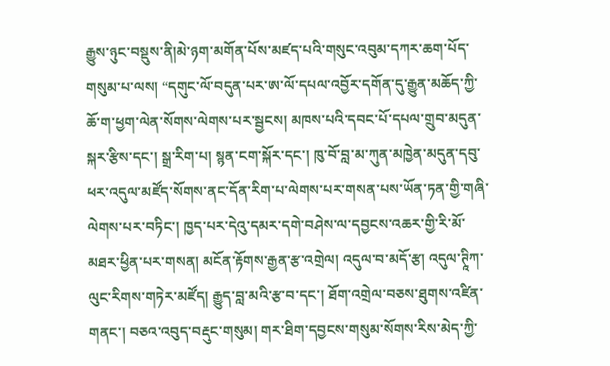རྒྱུས་ཉུང་བསྡུས་ནི།མེ་ཉག་མགོན་པོས་མཛད་པའི་གསུང་འབུམ་དཀར་ཆག་པོད་གསུམ་པ་ལས། “དགུང་ལོ་བདུན་པར་ཨ་ལོ་དཔལ་འབྱོར་དགོན་དུ་རྒྱུན་མཆོད་ཀྱི་ཆོ་ག་ཕྱག་ལེན་སོགས་ལེགས་པར་སྦྱངས། མཁས་པའི་དབང་པོ་དཔལ་གྲུབ་མདུན་སྐར་རྩིས་དང་། སྒྲ་རིག་པ། སྙན་ངག་སྐོར་དང་། ཁུ་བོ་བླ་མ་ཀུན་མཁྱེན་མདུན་དབུ་ཕར་འདུལ་མཛོད་སོགས་ནང་དོན་རིག་པ་ལེགས་པར་གསན་པས་ཡོན་ཏན་གྱི་གཞི་ལེགས་པར་བཏིང་། ཁྱད་པར་དེའུ་དམར་དགེ་བཤེས་ལ་དབྱངས་འཆར་གྱི་རི་མོ་མཐར་ཕྱིན་པར་གསན། མངོན་རྟོགས་རྒྱན་རྩ་འགྲེལ། འདུལ་བ་མདོ་རྩ། འདུལ་ཊཱིཀ་ལུང་རིགས་གཏེར་མཛོད། རྒྱུད་བླ་མའི་རྩ་བ་དང་། ཐོག་འགྲེལ་བཅས་ཐུགས་འཛིན་གནང་། བཅའ་འབུད་བརྡུང་གསུམ། གར་ཐིག་དབྱངས་གསུམ་སོགས་རིས་མེད་ཀྱི་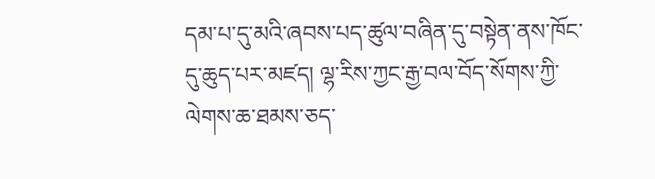དམ་པ་དུ་མའི་ཞབས་པད་ཚུལ་བཞིན་དུ་བསྟེན་ནས་ཁོང་དུ་ཆུད་པར་མཛད། ལྷ་རིས་ཀྱང་རྒྱ་བལ་བོད་སོགས་ཀྱི་ལེགས་ཆ་ཐམས་ཅད་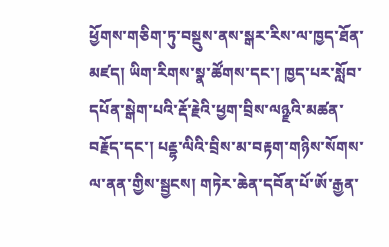ཕྱོགས་གཅིག་ཏུ་བསྡུས་ནས་སྒར་རིས་ལ་ཁྱད་ཐོན་མཛད། ཡིག་རིགས་སྣ་ཚོགས་དང་། ཁྱད་པར་སློབ་དཔོན་སྒེག་པའི་རྡོ་རྗེའི་ཕྱག་བྲིས་ལཉྫའི་མཚན་བརྗོད་དང་། པརྡྷ་ལིའི་བྲིས་མ་བརྟག་གཉིས་སོགས་ལ་ནན་གྱིས་སྦྱངས། གཏེར་ཆེན་དབོན་པོ་ཨོ་རྒྱན་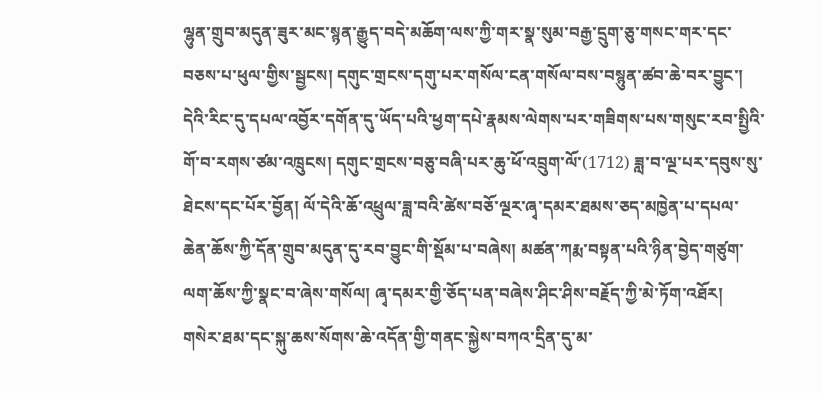ལྷུན་གྲུབ་མདུན་ཟུར་མང་སྙན་རྒྱུད་བདེ་མཆོག་ལས་ཀྱི་གར་སྣ་སུམ་བརྒྱ་དྲུག་ཅུ་གསང་གར་དང་བཅས་པ་ཕུལ་གྱིས་སྦྱངས། དགུང་གྲངས་དགུ་པར་གསོལ་ངན་གསོལ་བས་བསྙུན་ཚབ་ཆེ་བར་བྱུང་། དེའི་རིང་དུ་དཔལ་འབྱོར་དགོན་དུ་ཡོད་པའི་ཕྱག་དཔེ་རྣམས་ལེགས་པར་གཟིགས་པས་གསུང་རབ་སྤྱིའི་གོ་བ་རགས་ཙམ་འཁྲུངས། དགུང་གྲངས་བཅུ་བཞི་པར་ཆུ་ཕོ་འབྲུག་ལོ་(1712) ཟླ་བ་ལྔ་པར་དབུས་སུ་ཐེངས་དང་པོར་བྱོན། ལོ་དེའི་ཆོ་འཕྲུལ་ཟླ་བའི་ཚེས་བཅོ་ལྔར་ཞྭ་དམར་ཐམས་ཅད་མཁྱེན་པ་དཔལ་ཆེན་ཆོས་ཀྱི་དོན་གྲུབ་མདུན་དུ་རབ་བྱུང་གི་སྡོམ་པ་བཞེས། མཚན་ཀརྨ་བསྟན་པའི་ཉིན་བྱེད་གཙུག་ལག་ཆོས་ཀྱི་སྣང་བ་ཞེས་གསོལ། ཞྭ་དམར་གྱི་ཅོད་པན་བཞེས་ཤིང་ཤིས་བརྗོད་ཀྱི་མེ་ཏོག་འཐོར། གསེར་ཐམ་དང་སྐུ་ཆས་སོགས་ཆེ་འདོན་གྱི་གནང་སྐྱེས་བཀའ་དྲིན་དུ་མ་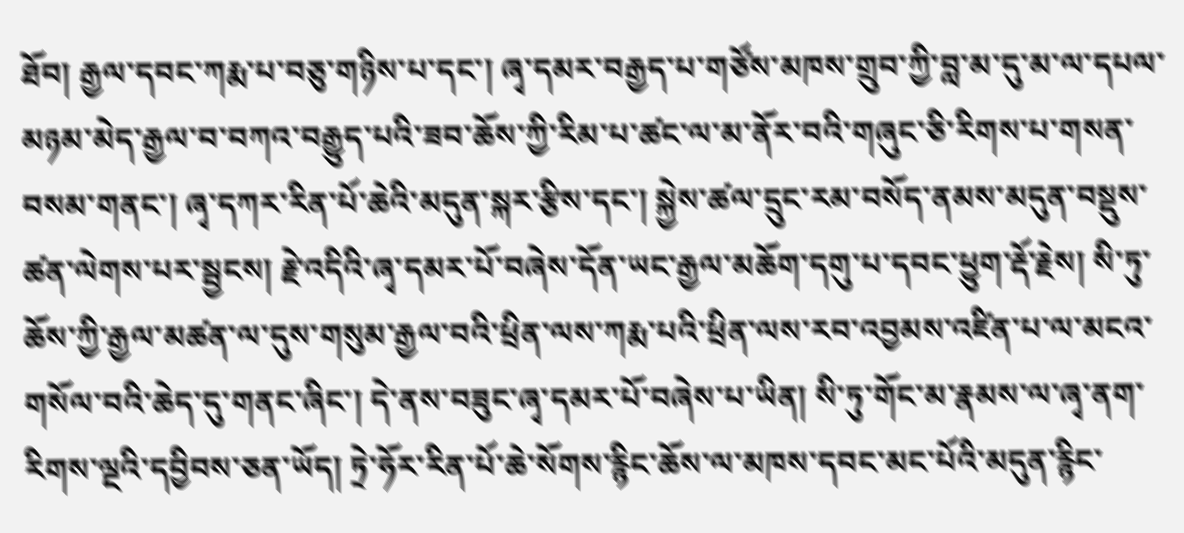ཐོབ། རྒྱལ་དབང་ཀརྨ་པ་བཅུ་གཉིས་པ་དང་། ཞྭ་དམར་བརྒྱད་པ་གཙོས་མཁས་གྲུབ་ཀྱི་བླ་མ་དུ་མ་ལ་དཔལ་མཉམ་མེད་རྒྱལ་བ་བཀའ་བརྒྱུད་པའི་ཟབ་ཆོས་ཀྱི་རིམ་པ་ཚང་ལ་མ་ནོར་བའི་གཞུང་ཅི་རིགས་པ་གསན་བསམ་གནང་། ཞྭ་དཀར་རིན་པོ་ཆེའི་མདུན་སྐར་རྩིས་དང་། སྐྱེས་ཚལ་དྲུང་རམ་བསོད་ནམས་མདུན་བསྡུས་ཚན་ལེགས་པར་སྦྱངས། རྗེ་འདིའི་ཞྭ་དམར་པོ་བཞེས་དོན་ཡང་རྒྱལ་མཆོག་དགུ་པ་དབང་ཕྱུག་རྡོ་རྗེས། སི་ཏུ་ཆོས་ཀྱི་རྒྱལ་མཚན་ལ་དུས་གསུམ་རྒྱལ་བའི་ཕྲིན་ལས་ཀརྨ་པའི་ཕྲིན་ལས་རབ་འབྱམས་འཛིན་པ་ལ་མངའ་གསོལ་བའི་ཆེད་དུ་གནང་ཞིང་། དེ་ནས་བཟུང་ཞྭ་དམར་པོ་བཞེས་པ་ཡིན། སི་ཏུ་གོང་མ་རྣམས་ལ་ཞྭ་ནག་རིགས་ལྔའི་དབྱིབས་ཅན་ཡོད། ཏྲེ་ཧོར་རིན་པོ་ཆེ་སོགས་རྙིང་ཆོས་ལ་མཁས་དབང་མང་པོའི་མདུན་རྙིང་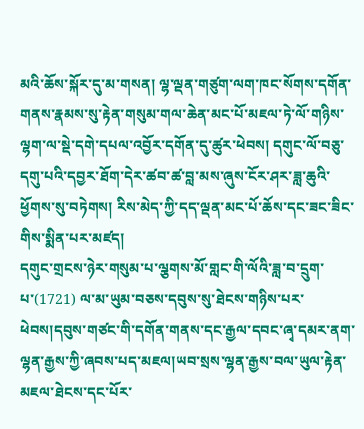མའི་ཆོས་སྐོར་དུ་མ་གསན། ལྷ་ལྡན་གཙུག་ལག་ཁང་སོགས་དགོན་གནས་རྣམས་སུ་རྟེན་གསུམ་གལ་ཆེན་མང་པོ་མཇལ་ཏེ་ལོ་གཉིས་ལྷག་ལ་སྡེ་དགེ་དཔལ་འབྱོར་དགོན་དུ་ཚུར་ཕེབས། དགུང་ལོ་བཅུ་དགུ་པའི་དབྱར་ཐོག་དེར་ཚབ་ཚ་བླ་མས་ཞུས་ངོར་ཤར་ཟླ་ཆུའི་ཕྱོགས་སུ་བཏེགས། རིས་མེད་ཀྱི་དད་ལྡན་མང་པོ་ཆོས་དང་ཟང་ཟིང་གིས་སྨིན་པར་མཛད།
དགུང་གྲངས་ཉེར་གསུམ་པ་ལྕགས་མོ་གླང་གི་ལོའི་ཟླ་བ་དྲུག་པ་(1721) ལ་མ་ཡུམ་བཅས་དབུས་སུ་ཐེངས་གཉིས་པར་ཕེབས།དབུས་གཙང་གི་དགོན་གནས་དང་རྒྱལ་དབང་ཞྭ་དམར་ནག་ལྷན་རྒྱས་ཀྱི་ཞབས་པད་མཇལ།ཡབ་སྲས་ལྷན་རྒྱས་བལ་ཡུལ་རྟེན་མཇལ་ཐེངས་དང་པོར་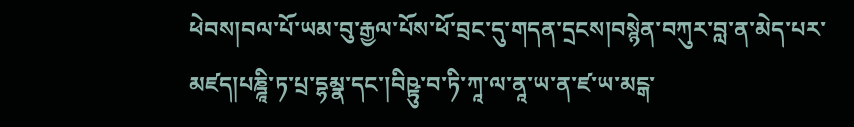ཕེབས།བལ་པོ་ཡམ་བུ་རྒྱལ་པོས་ཕོ་བྲང་དུ་གདན་དྲངས།བསྙེན་བཀུར་བླ་ན་མེད་པར་མཛད།པཎྜཱི་ཏ་པྲ་དྷམྣ་དང་།བིཥྟུ་བ་ཏི་ཀཱ་ལ་ནཱ་ཡ་ན་ཛ་ཡ་མངྒ་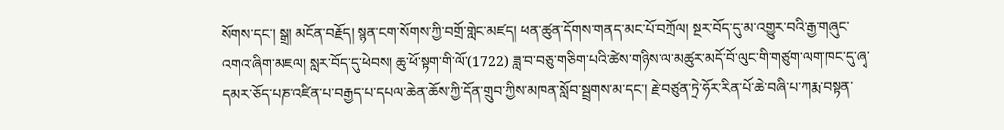སོགས་དང་། སྒྲ། མངོན་བརྗོད། སྙན་ངག་སོགས་ཀྱི་བགྲོ་གླེང་མཛད། ཕན་ཚུན་དོགས་གནད་མང་པོ་བཀྲོལ། སྔར་བོད་དུ་མ་འགྱུར་བའི་རྒྱ་གཞུང་འགའ་ཞིག་མཇལ། སླར་བོད་དུ་ཕེབས། ཆུ་ཕོ་སྟག་གི་ལོ་(1722) ཟླ་བ་བཅུ་གཅིག་པའི་ཚེས་གཉིས་ལ་མཚུར་མདོ་བོ་ལུང་གི་གཙུག་ལག་ཁང་དུ་ཞྭ་དམར་ཅོད་པཎ་འཛིན་པ་བརྒྱད་པ་དཔལ་ཆེན་ཆོས་ཀྱི་དོན་གྲུབ་ཀྱིས་མཁན་སློབ་སྦྲགས་མ་དང་། རྗེ་བཙུན་ཏྲེ་ཧོར་རིན་པོ་ཆེ་བཞི་པ་ཀརྨ་བསྟན་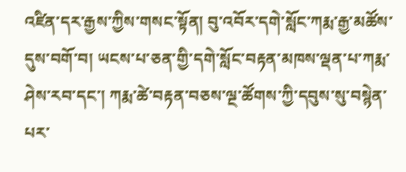འཛིན་དར་རྒྱས་ཀྱིས་གསང་སྟོན། བུ་འབོར་དགེ་སློང་ཀརྨ་རྒྱ་མཚོས་དུས་བགོ་བ། ཡངས་པ་ཅན་གྱི་དགེ་སློང་བརྟན་མཁས་ལྡན་པ་ཀརྨ་ཤེས་རབ་དང་། ཀརྨ་ཚེ་བརྟན་བཅས་ལྔ་ཚོགས་ཀྱི་དབུས་སུ་བསྙེན་པར་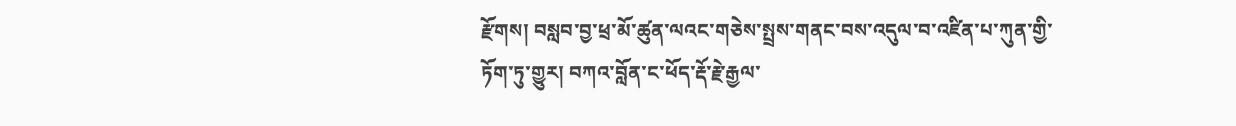རྫོགས། བསླབ་བྱ་ཕྲ་མོ་ཚུན་ལའང་གཅེས་སྤྲས་གནང་བས་འདུལ་བ་འཛིན་པ་ཀུན་གྱི་ཏོག་ཏུ་གྱུར། བཀའ་བློན་ང་ཕོད་རྡོ་རྗེ་རྒྱལ་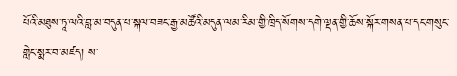པོའི་མཐུས་ཏཱ་ལའི་བླ་མ་བདུན་པ་སྐལ་བཟང་རྒྱ་མཚོའི་མདུན་ལམ་རིམ་གྱི་ཁྲིད་སོགས་དགེ་ལྡན་གྱི་ཆོས་སྐོར་གསན་པ་དང་གསུང་གླེང་སྨར་བ་མཛད། ས་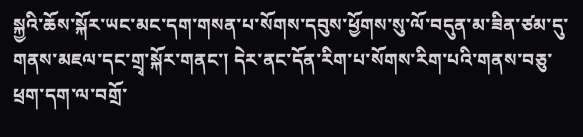སྐྱའི་ཆོས་སྐོར་ཡང་མང་དག་གསན་པ་སོགས་དབུས་ཕྱོགས་སུ་ལོ་བདུན་མ་ཟིན་ཙམ་དུ་གནས་མཇལ་དང་གྲྭ་སྐོར་གནང་། དེར་ནང་དོན་རིག་པ་སོགས་རིག་པའི་གནས་བཅུ་ཕྲག་དག་ལ་བགྲོ་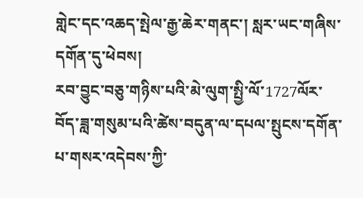གླེང་དང་འཆད་སྤེལ་རྒྱ་ཆེར་གནང་། སླར་ཡང་གཞིས་དགོན་དུ་ཕེབས།
རབ་བྱུང་བཅུ་གཉིས་པའི་མེ་ལུག་སྤྱི་ལོ་1727ལོར་བོད་ཟླ་གསུམ་པའི་ཚེས་བདུན་ལ་དཔལ་སྤུངས་དགོན་པ་གསར་འདེབས་ཀྱི་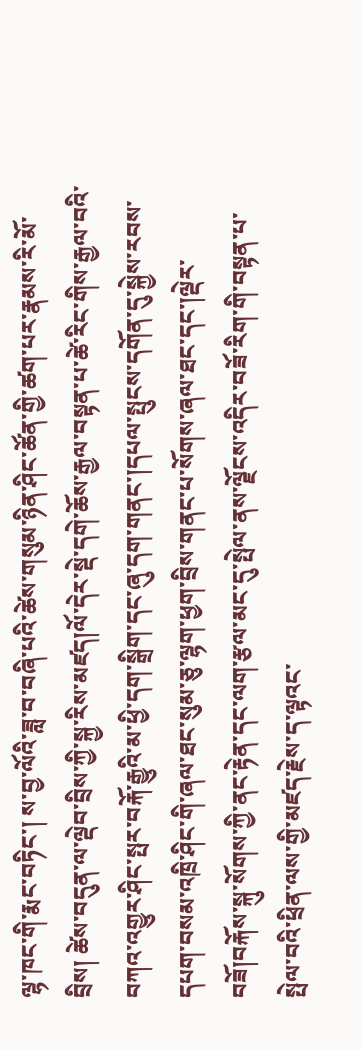ལྷ་ཁང་གི་རྨང་བཏིང་། ས་བྱ་ལོའི་ཟླ་བ་བཞི་པའི་ཚེས་གསུམ་ཉིན་ཤིང་ཚོན་གྱི་ཚག་པར་རྣམས་རི་མོ་བྲིས། ཚེས་བདུན་ལ་ལྡེབ་བྲིས་ཀྱི་སྐྱ་རིས་མཛད།ལོ་དེར་སྡེ་དགེ་ཆོས་རྒྱལ་བསྟན་པ་ཚེ་རིང་གིས་རྒྱལ་བའི་བཀའ་འགྱུར་ཤིང་སྤར་བརྐོ་རྒྱུའི་མ་ཕྱི་དག་སྒྲིག་དང་ཞུ་དག་གནང་།དཔལ་སྤུངས་དགོན་དུ་སྐྱེས་རབས་དཔག་བསམ་འཁྲི་ཤིང་གི་ཞལ་ཐང་སུམ་ཅུ་ལྷག་ཕྱག་བྲིས་གནང་པ་སོགས་ཞལ་ཐང་དང་།ལྡེར་བཟོ།བརྐོས་སྐུ་སོགས་ཀྱི་ནང་རྟེན་དང་ལག་རྩལ་མང་དུ་སྤེལ་ནས་ལྗོངས་འདིར་བཟོ་རིག་གི་བསྟན་པ་སྤེལ་བའི་ཕྲིན་ལས་གྱི་མཛད་རྗེས་ད་ལྟའང་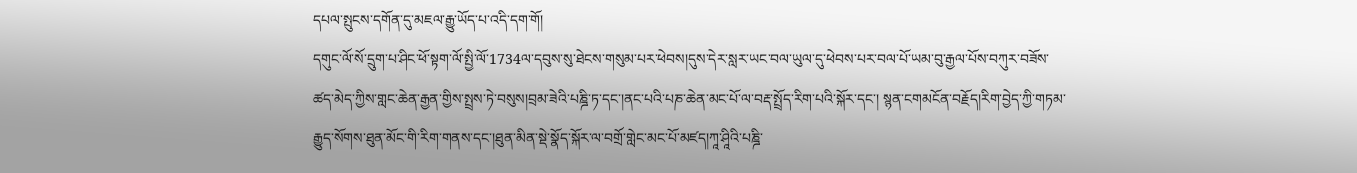དཔལ་སྤུངས་དགོན་དུ་མཇལ་རྒྱུ་ཡོད་པ་འདི་དག་གོ།
དགུང་ལོ་སོ་དྲུག་པ་ཤིང་ཕོ་སྟག་ལོ་སྤྱི་ལོ་1734ལ་དབུས་སུ་ཐེངས་གསུམ་པར་ཕེབས།དུས་དེར་སླར་ཡང་བལ་ཡུལ་དུ་ཕེབས་པར་བལ་པོ་ཡམ་བུ་རྒྱལ་པོས་བཀུར་བཟོས་ཚད་མེད་ཀྱིས་གླང་ཆེན་རྒྱན་གྱིས་སྤྲས་ཏེ་བསུས།བྲམ་ཟེའི་པཎྜི་ཏ་དང་།ནང་པའི་པཎ་ཆེན་མང་པོ་ལ་བརྡ་སྤྲོད་རིག་པའི་སྐོར་དང་། སྙན་ངགམངོན་བརྗོད།རིག་བྱེད་ཀྱི་གཏམ་རྒྱུད་སོགས་ཐུན་མོང་གི་རིག་གནས་དང་།ཐུན་མིན་སྡེ་སྣོད་སྐོར་ལ་བགྲོ་གླེང་མང་པོ་མཛད།ཀཱ་ཤཱིའི་པཎྜི་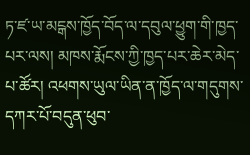ཏ་ཛ་ཡ་མངྒས་ཁྱོད་བོད་ལ་དབུལ་ཕྱུག་གི་ཁྱད་པར་ལས། མཁས་རྨོངས་ཀྱི་ཁྱད་པར་ཆེར་མེད་པ་ཚོར། འཕགས་ཡུལ་ཡིན་ན་ཁྱོད་ལ་གདུགས་དཀར་པོ་བདུན་ཕུབ་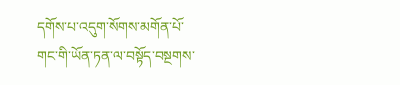དགོས་པ་འདུག་སོགས་མགོན་པོ་གང་གི་ཡོན་ཏན་ལ་བསྟོད་བསྔགས་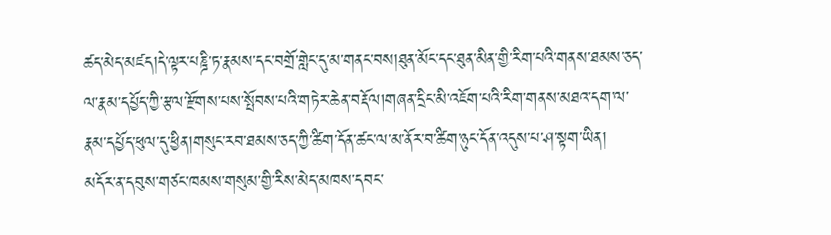ཚད་མེད་མཛད།དེ་ལྟར་པཎྜི་ཏ་རྣམས་དང་བགྲོ་གླེང་དུ་མ་གནང་བས།ཐུན་མོང་དང་ཐུན་མིན་གྱི་རིག་པའི་གནས་ཐམས་ཅད་ལ་རྣམ་དཔྱོད་ཀྱི་རྩལ་རྫོགས་པས་སྤོབས་པའི་གཏེར་ཆེན་བརྡོལ།གཞན་དྲིང་མི་འཇོག་པའི་རིག་གནས་མཐའ་དག་ལ་རྣམ་དཔྱོད་ཕུལ་དུ་ཕྱིན།གསུང་རབ་ཐམས་ཅད་ཀྱི་ཚིག་དོན་ཚང་ལ་མ་ནོར་བ་ཚིག་ཉུང་དོན་འདུས་པ་ཤ་སྟག་ཡིན།
མདོར་ན་དབུས་གཙང་ཁམས་གསུམ་གྱི་རིས་མེད་མཁས་དབང་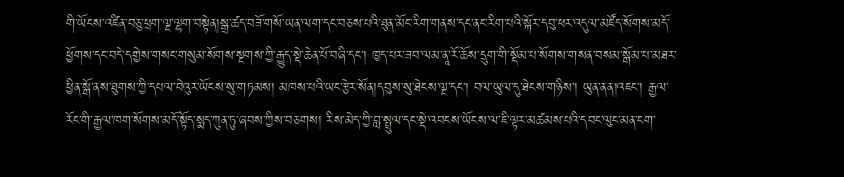གི་ཡོངས་འཛིན་བཅུ་ཕྲག་ལྔ་ལྷག་བསྟེན།སྒྲ་ཚད་བཟོ་གསོ་ཡན་ལག་དང་བཅས་པའི་ཐུན་མོང་རིག་གནས་དང་ནང་རིག་པའི་སྐོར་དབུ་ཕར་འདུལ་མཛོད་སོགས་མདོ་ཕྱོགས་དང་བདེ་དགྱེས་གསང་གསུམ་སོགས་སྔགས་ཀྱི་རྒྱུད་སྡེ་ཆེན་པོ་བཞི་དང་། ཁྱད་པར་ཟབ་ལམ་ནཱ་རོ་ཆོས་དྲུག་གི་སྡོམ་པ་སོགས་གསན་བསམ་སྒོམ་པ་མཐར་ཕྱིན་སྒོ་ནས་ཐུགས་ཀྱི་དཔལ་བེའུར་ཡོངས་སུ་གཏམས། མཁས་པའི་ཡང་རྩེར་སོན།དབུས་སུ་ཐེངས་ལྔ་དང་། བལ་ཡུལ་དུ་ཐེངས་གཉིས་། ཡུན་ནན།འཇང་། རྒྱལ་རོང་གི་རྒྱལ་ཁག་སོགས་མདོ་སྟོད་སྨད་ཀུན་ཏུ་ཞབས་ཀྱིས་བཅགས། རིས་མེད་ཀྱི་བླ་སྤྲུལ་དང་སྡེ་འབངས་ཡོངས་ལ་ཇི་ལྟར་མཚམས་པའི་དབང་ལུང་མན་ངག་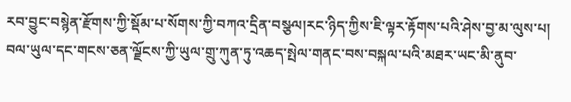རབ་བྱུང་བསྙེན་རྫོགས་ཀྱི་སྡོམ་པ་སོགས་ཀྱི་བཀའ་དྲིན་བསྩལ།རང་ཉིད་ཀྱིས་ཇི་ལྟར་རྟོགས་པའི་ཤེས་བྱ་མ་ལུས་པ། བལ་ཡུལ་དང་གངས་ཅན་ལྗོངས་ཀྱི་ཡུལ་གྲུ་ཀུན་ཏུ་འཆད་སྤེལ་གནང་བས་བསྐལ་པའི་མཐར་ཡང་མི་ནུབ་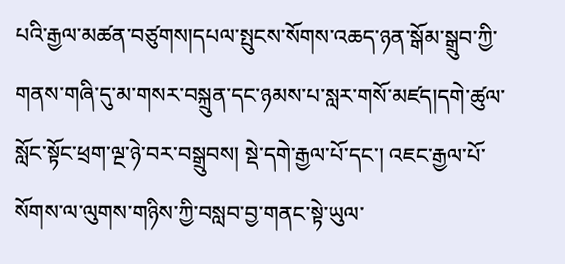པའི་རྒྱལ་མཚན་བཙུགས།དཔལ་སྤུངས་སོགས་འཆད་ཉན་སྒོམ་སྒྲུབ་ཀྱི་གནས་གཞི་དུ་མ་གསར་བསྐྲུན་དང་ཉམས་པ་སླར་གསོ་མཛད།དགེ་ཚུལ་སློང་སྟོང་ཕྲག་ལྔ་ཉེ་བར་བསྒྲུབས། སྡེ་དགེ་རྒྱལ་པོ་དང་། འཇང་རྒྱལ་པོ་སོགས་ལ་ལུགས་གཉིས་ཀྱི་བསླབ་བྱ་གནང་སྟེ་ཡུལ་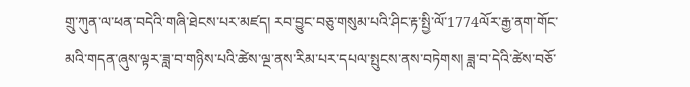གྲུ་ཀུན་ལ་ཕན་བདེའི་གཞི་ཐེངས་པར་མཛད། རབ་བྱུང་བཅུ་གསུམ་པའི་ཤིང་རྟ་སྤྱི་ལོ་1774ལོར་རྒྱ་ནག་གོང་མའི་གདན་ཞུས་ལྟར་ཟླ་བ་གཉིས་པའི་ཚེས་ལྔ་ནས་རིམ་པར་དཔལ་སྤུངས་ནས་བཏེགས། ཟླ་བ་དེའི་ཚེས་བཅོ་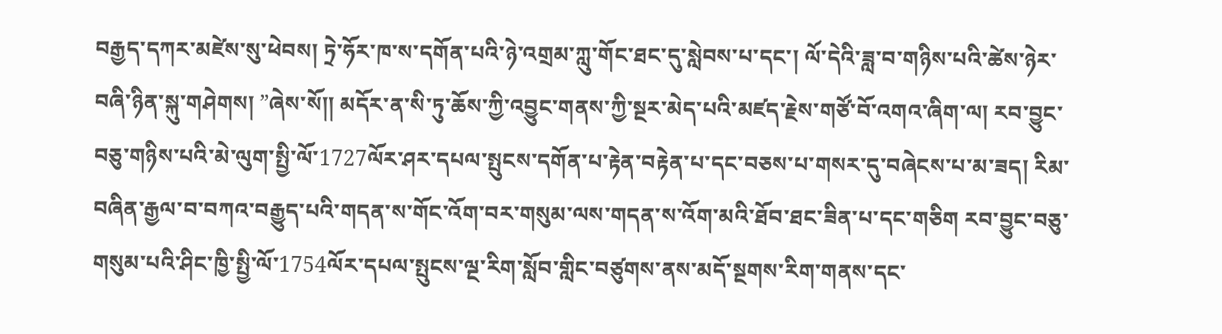བརྒྱད་དཀར་མཛེས་སུ་ཕེབས། ཏྲེ་ཧོར་ཁ་ས་དགོན་པའི་ཉེ་འགྲམ་ཀླུ་གོང་ཐང་དུ་སླེབས་པ་དང་། ལོ་དེའི་ཟླ་བ་གཉིས་པའི་ཚེས་ཉེར་བཞི་ཉིན་སྐུ་གཤེགས། ”ཞེས་སོ།། མདོར་ན་སི་ཏུ་ཆོས་ཀྱི་འབྱུང་གནས་ཀྱི་སྔར་མེད་པའི་མཛད་རྗེས་གཙོ་བོ་འགའ་ཞིག་ལ། རབ་བྱུང་བཅུ་གཉིས་པའི་མེ་ལུག་སྤྱི་ལོ་1727ལོར་ཤར་དཔལ་སྤུངས་དགོན་པ་རྟེན་བརྟེན་པ་དང་བཅས་པ་གསར་དུ་བཞེངས་པ་མ་ཟད། རིམ་བཞིན་རྒྱལ་བ་བཀའ་བརྒྱུད་པའི་གདན་ས་གོང་འོག་བར་གསུམ་ལས་གདན་ས་འོག་མའི་ཐོབ་ཐང་ཟིན་པ་དང་གཅིག རབ་བྱུང་བཅུ་གསུམ་པའི་ཤིང་ཁྱི་སྤྱི་ལོ་1754ལོར་དཔལ་སྤུངས་ལྔ་རིག་སློབ་གླིང་བཙུགས་ནས་མདོ་སྔགས་རིག་གནས་དང་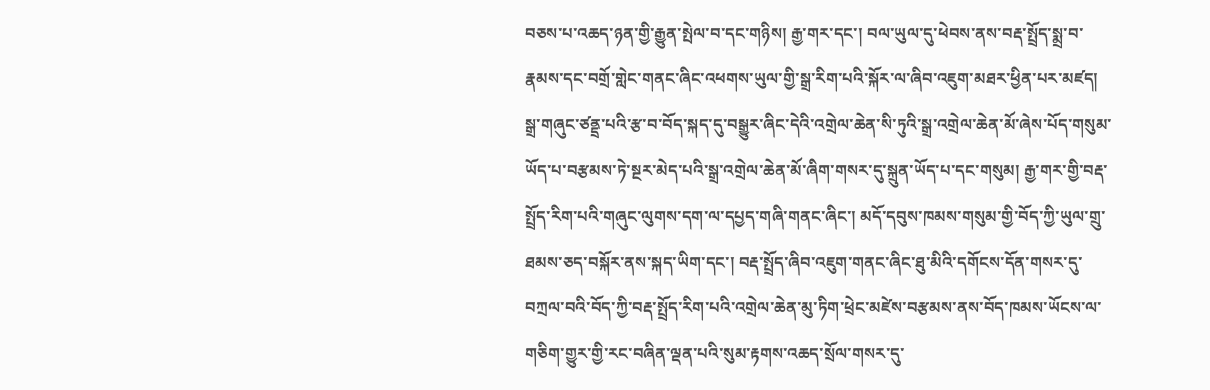བཅས་པ་འཆད་ཉན་གྱི་རྒྱུན་སྤེལ་བ་དང་གཉིས། རྒྱ་གར་དང་། བལ་ཡུལ་དུ་ཕེབས་ནས་བརྡ་སྤྲོད་སྨྲ་བ་རྣམས་དང་བགྲོ་གླེང་གནང་ཞིང་འཕགས་ཡུལ་གྱི་སྒྲ་རིག་པའི་སྐོར་ལ་ཞིབ་འཇུག་མཐར་ཕྱིན་པར་མཛད། སྒྲ་གཞུང་ཙནྡྲ་པའི་རྩ་བ་བོད་སྐད་དུ་བསྒྱུར་ཞིང་དེའི་འགྲེལ་ཆེན་སི་ཏུའི་སྒྲ་འགྲེལ་ཆེན་མོ་ཞེས་པོད་གསུམ་ཡོད་པ་བརྩམས་ཏེ་སྔར་མེད་པའི་སྒྲ་འགྲེལ་ཆེན་མོ་ཞིག་གསར་དུ་སྐྲུན་ཡོད་པ་དང་གསུམ། རྒྱ་གར་གྱི་བརྡ་སྤྲོད་རིག་པའི་གཞུང་ལུགས་དག་ལ་དཔྱད་གཞི་གནང་ཞིང་། མདོ་དབུས་ཁམས་གསུམ་གྱི་བོད་ཀྱི་ཡུལ་གྲུ་ཐམས་ཅད་བསྐོར་ནས་སྐད་ཡིག་དང་། བརྡ་སྤྲོད་ཞིབ་འཇུག་གནང་ཞིང་ཐུ་མིའི་དགོངས་དོན་གསར་དུ་བཀྲལ་བའི་བོད་ཀྱི་བརྡ་སྤྲོད་རིག་པའི་འགྲེལ་ཆེན་མུ་ཏིག་ཕྲེང་མཛེས་བརྩམས་ནས་བོད་ཁམས་ཡོངས་ལ་གཅིག་གྱུར་གྱི་རང་བཞིན་ལྡན་པའི་སུམ་རྟགས་འཆད་སྲོལ་གསར་དུ་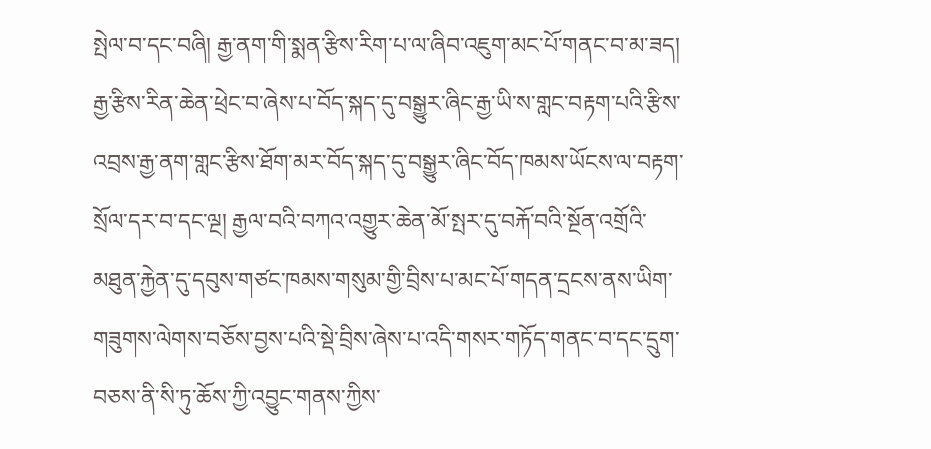སྤེལ་བ་དང་བཞི། རྒྱ་ནག་གི་སྨན་རྩིས་རིག་པ་ལ་ཞིབ་འཇུག་མང་པོ་གནང་བ་མ་ཟད། རྒྱ་རྩིས་རིན་ཆེན་ཕྲེང་བ་ཞེས་པ་བོད་སྐད་དུ་བསྒྱུར་ཞིང་རྒྱ་ཡི་ས་གླང་བརྟག་པའི་རྩིས་འབྲས་རྒྱ་ནག་གླང་རྩིས་ཐོག་མར་བོད་སྐད་དུ་བསྒྱུར་ཞིང་བོད་ཁམས་ཡོངས་ལ་བརྟག་སྲོལ་དར་བ་དང་ལྔ། རྒྱལ་བའི་བཀའ་འགྱུར་ཆེན་མོ་སྤར་དུ་བརྐོ་བའི་སྔོན་འགྲོའི་མཐུན་རྐྱེན་དུ་དབུས་གཙང་ཁམས་གསུམ་གྱི་བྲིས་པ་མང་པོ་གདན་དྲངས་ནས་ཡིག་གཟུགས་ལེགས་བཅོས་བྱས་པའི་སྡེ་བྲིས་ཞེས་པ་འདི་གསར་གཏོད་གནང་བ་དང་དྲུག་བཅས་ནི་སི་ཏུ་ཆོས་ཀྱི་འབྱུང་གནས་ཀྱིས་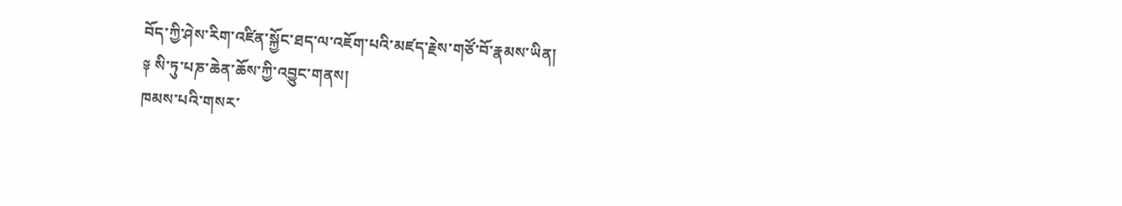བོད་ཀྱི་ཤེས་རིག་འཛིན་སྐྱོང་ཐད་ལ་འཇོག་པའི་མཛད་རྗེས་གཙོ་བོ་རྣམས་ཡིན།
༈ སི་ཏུ་པཎ་ཆེན་ཆོས་ཀྱི་འབྱུང་གནས།
ཁམས་པའི་གསར་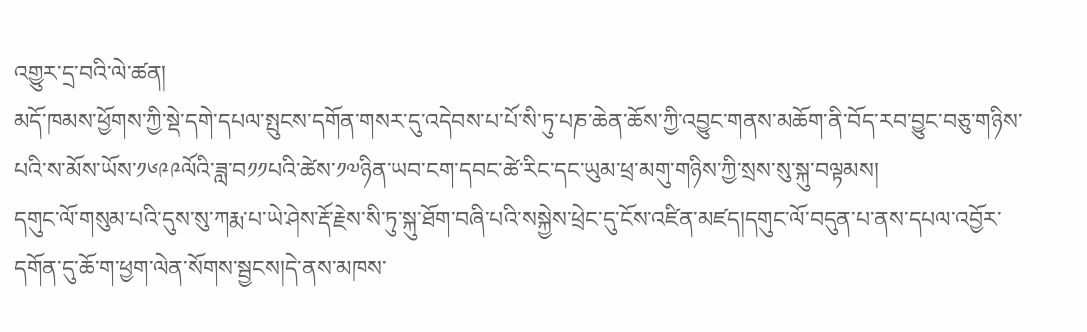འགྱུར་དྲ་བའི་ལེ་ཚན།
མདོ་ཁམས་ཕྱོགས་ཀྱི་སྡེ་དགེ་དཔལ་སྤུངས་དགོན་གསར་དུ་འདེབས་པ་པོ་སི་ཏུ་པཎ་ཆེན་ཆོས་ཀྱི་འབྱུང་གནས་མཆོག་ནི་བོད་རབ་བྱུང་བཅུ་གཉིས་པའི་ས་མོས་ཡོས་༡༦༩༩ལོའི་ཟླ་བ༡༡པའི་ཚེས་༡༧ཉིན་ཡབ་ངག་དབང་ཚེ་རིང་དང་ཡུམ་ཕྲ་མགུ་གཉིས་ཀྱི་སྲས་སུ་སྐུ་བལྟམས།
དགུང་ལོ་གསུམ་པའི་དུས་སུ་ཀརྨ་པ་ཡེ་ཤེས་རྡོ་རྗེས་སི་ཏུ་སྐུ་ཐོག་བཞི་པའི་སསྐྱེས་ཕྲེང་དུ་ངོས་འཛིན་མཛད།དགུང་ལོ་བདུན་པ་ནས་དཔལ་འབྱོར་དགོན་དུ་ཆོ་ག་ཕྱག་ལེན་སོགས་སྦྱངས།དེ་ནས་མཁས་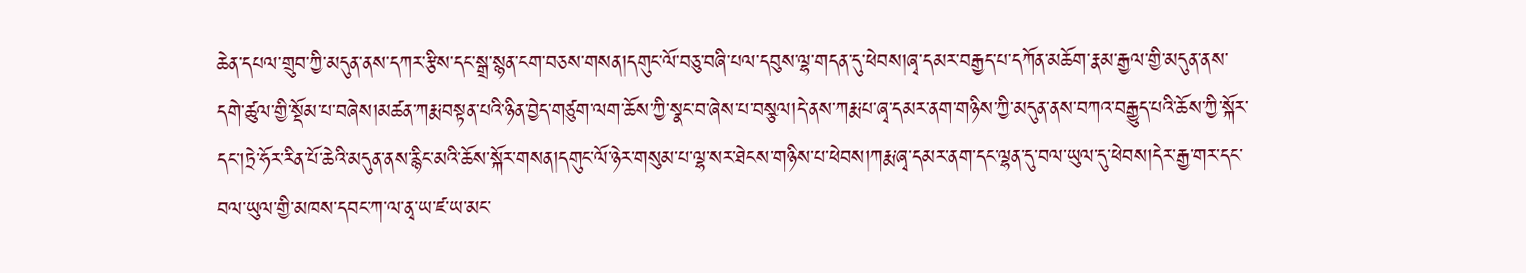ཆེན་དཔལ་གྲུབ་ཀྱི་མདུན་ནས་དཀར་རྩིས་དང་སྒྲ་སྙན་ངག་བཅས་གསན།དགུང་ལོ་བཅུ་བཞི་པལ་དབུས་ལྷ་གདན་དུ་ཕེབས།ཞྭ་དམར་བརྒྱད་པ་དཀོན་མཆོག་རྣམ་རྒྱལ་གྱི་མདུན་ནས་དགེ་ཚུལ་གྱི་སྡོམ་པ་བཞེས།མཚན་ཀརྨ་བསྟན་པའི་ཉིན་བྱེད་གཙུག་ལག་ཆོས་ཀྱི་སྣང་བ་ཞེས་པ་བསྩལ།དེ་ནས་ཀརྨ་པ་ཞྭ་དམར་ནག་གཉིས་ཀྱི་མདུན་ནས་བཀའ་བརྒྱུད་པའི་ཆོས་ཀྱི་སྐོར་དང་།ཏྲེ་ཧོར་རིན་པོ་ཆེའི་མདུན་ནས་རྙིང་མའི་ཆོས་སྐོར་གསན།དགུང་ལོ་ཉེར་གསུམ་པ་ལྷ་སར་ཐེངས་གཉིས་པ་ཕེབས།ཀརྨ་ཞྭ་དམར་ནག་དང་ལྷན་དུ་བལ་ཡུལ་དུ་ཕེབས།དེར་རྒྱ་གར་དང་བལ་ཡུལ་གྱི་མཁས་དབང་ཀ་ལ་ནྭ་ཡ་ཛ་ཡ་མང་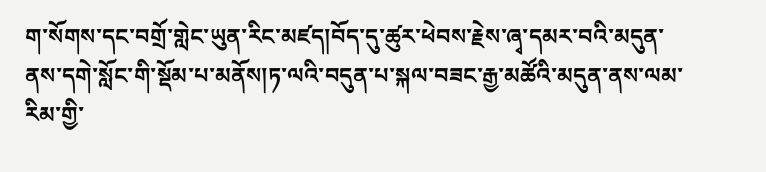ག་སོགས་དང་བགྲོ་གླེང་ཡུན་རིང་མཛད།བོད་དུ་ཚུར་ཕེབས་རྗེས་ཞྭ་དམར་བའི་མདུན་ནས་དགེ་སློང་གི་སྡོམ་པ་མནོས།ཏ་ལའི་བདུན་པ་སྐལ་བཟང་རྒྱ་མཚོའི་མདུན་ནས་ལམ་རིམ་གྱི་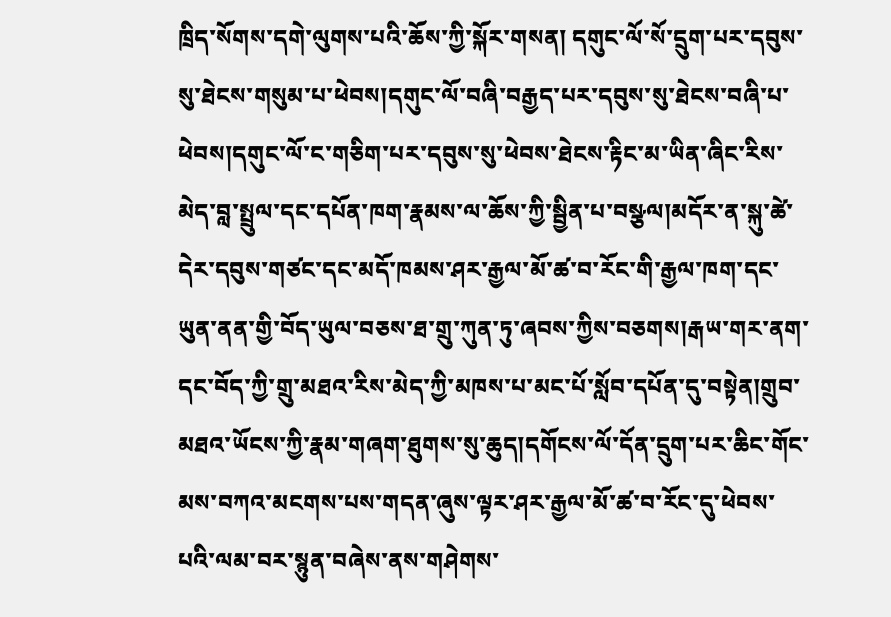ཁྲིད་སོགས་དགེ་ལུགས་པའི་ཆོས་ཀྱི་སྐོར་གསན། དགུང་ལོ་སོ་དྲུག་པར་དབུས་སུ་ཐེངས་གསུམ་པ་ཕེབས།དགུང་ལོ་བཞི་བརྒྱད་པར་དབུས་སུ་ཐེངས་བཞི་པ་ཕེབས།དགུང་ལོ་ང་གཅིག་པར་དབུས་སུ་ཕེབས་ཐེངས་རྟིང་མ་ཡིན་ཞིང་རིས་མེད་བླ་སྤྲུལ་དང་དཔོན་ཁག་རྣམས་ལ་ཆོས་ཀྱི་སྦྱིན་པ་བསྩལ།མདོར་ན་སྐུ་ཚེ་དེར་དབུས་གཙང་དང་མདོ་ཁམས་ཤར་རྒྱལ་མོ་ཚ་བ་རོང་གི་རྒྱལ་ཁག་དང་ཡུན་ནན་གྱི་བོད་ཡུལ་བཅས་ཐ་གྲུ་ཀུན་ཏུ་ཞབས་ཀྱིས་བཅགས།རྒཡ་གར་ནག་དང་བོད་ཀྱི་གྲུ་མཐའ་རིས་མེད་ཀྱི་མཁས་པ་མང་པོ་སློབ་དཔོན་དུ་བསྟེན།གྲུབ་མཐའ་ཡོངས་ཀྱི་རྣམ་གཞག་ཐུགས་སུ་ཆུད།དགོངས་ལོ་དོན་དྲུག་པར་ཆིང་གོང་མས་བཀའ་མངགས་པས་གདན་ཞུས་ལྟར་ཤར་རྒྱལ་མོ་ཚ་བ་རོང་དུ་ཕེབས་པའི་ལམ་བར་སྙུན་བཞེས་ནས་གཤེགས་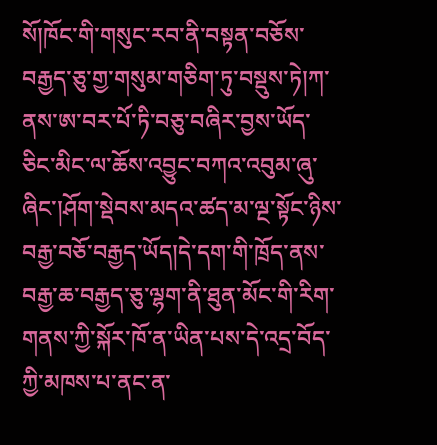སོ།ཁོང་གི་གསུང་རབ་ནི་བསྟན་བཅོས་བརྒྱད་ཅུ་གྱ་གསུམ་གཅིག་ཏུ་བསྡུས་ཏེ།ཀ་ནས་ཨ་བར་པོ་ཏི་བཅུ་བཞིར་བྱས་ཡོད་ཅིང་མིང་ལ་ཆོས་འབྱུང་བཀའ་འབུམ་ཞུ་ཞིང་།ཤོག་སྡེབས་མདའ་ཚད་མ་ལྔ་སྟོང་ཉིས་བརྒྱ་བཅོ་བརྒྱད་ཡོད།དེ་དག་གི་ཁྲོད་ནས་བརྒྱ་ཆ་བརྒྱད་ཅུ་ལྷག་ནི་ཐུན་མོང་གི་རིག་གནས་ཀྱི་སྐོར་ཁོ་ན་ཡིན་པས་དེ་འདྲ་བོད་ཀྱི་མཁས་པ་ནང་ན་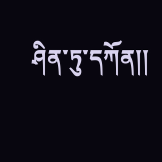ཤིན་ཏུ་དཀོན།།